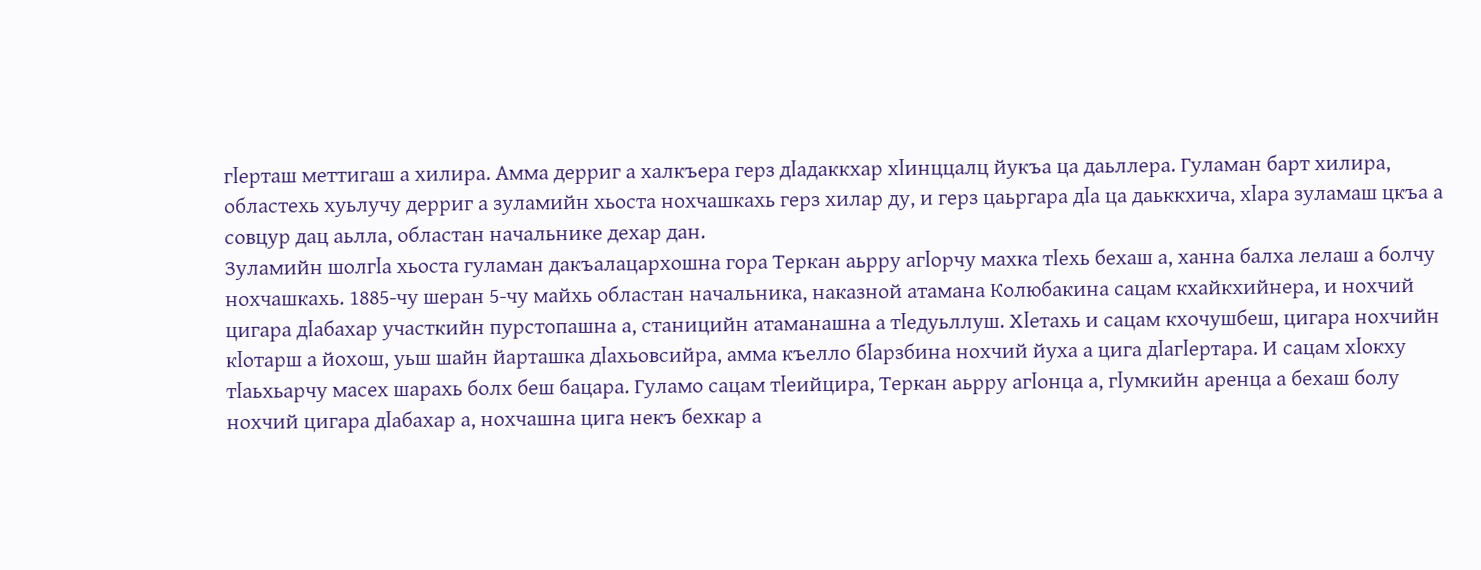гӏерташ меттигаш а хилира. Амма дерриг а халкъера герз дӏадаккхар хӏинццалц йукъа ца даьллера. Гуламан барт хилира, областехь хуьлучу дерриг а зуламийн хьоста нохчашкахь герз хилар ду, и герз цаьргара дӏа ца даьккхича, хӏара зуламаш цкъа а совцур дац аьлла, областан начальнике дехар дан.
Зуламийн шолгӏа хьоста гуламан дакъалацархошна гора Теркан аьрру агӏорчу махка тӏехь бехаш а, ханна балха лелаш а болчу нохчашкахь. 1885-чу шеран 5-чу майхь областан начальника, наказной атамана Колюбакина сацам кхайкхийнера, и нохчий цигара дӏабахар участкийн пурстопашна а, станицийн атаманашна а тӏедуьллуш. Хӏетахь и сацам кхочушбеш, цигара нохчийн кӏотарш а йохош, уьш шайн йарташка дӏахьовсийра, амма къелло бӏарзбина нохчий йуха а цига дӏагӏертара. И сацам хӏокху тӏаьхьарчу масех шарахь болх беш бацара. Гуламо сацам тӏеийцира, Теркан аьрру агӏонца а, гӏумкийн аренца а бехаш болу нохчий цигара дӏабахар а, нохчашна цига некъ бехкар а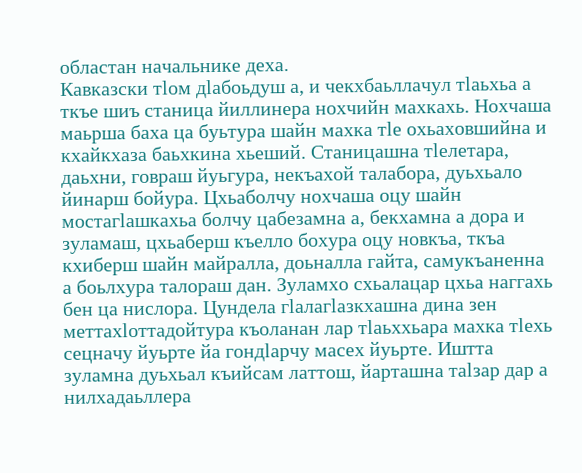областан начальнике деха.
Кавказски тӏом дӏабоьдуш а, и чекхбаьллачул тӏаьхьа а ткъе шиъ станица йиллинера нохчийн махкахь. Нохчаша маьрша баха ца буьтура шайн махка тӏе охьаховшийна и кхайкхаза баьхкина хьеший. Станицашна тӏелетара, даьхни, говраш йуьгура, некъахой талабора, дуьхьало йинарш бойура. Цхьаболчу нохчаша оцу шайн мостагӏашкахьа болчу цабезамна а, бекхамна а дора и зуламаш, цхьаберш къелло бохура оцу новкъа, ткъа кхиберш шайн майралла, доьналла гайта, самукъаненна а боьлхура талораш дан. Зуламхо схьалацар цхьа наггахь бен ца нислора. Цундела гӏалагӏазкхашна дина зен меттахӏоттадойтура къоланан лар тӏаьххьара махка тӏехь сецначу йуьрте йа гондӏарчу масех йуьрте. Иштта зуламна дуьхьал къийсам латтош, йарташна таӏзар дар а нилхадаьллера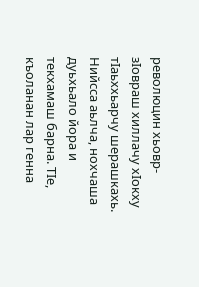революцин хьовр-зӏовраш хиллачу хӏокху тӏаьххьарчу шерашкахь. Нийсса аьлча, нохчаша дуьхьало йора и текхамаш барна. Тӏе, къоланан лар генна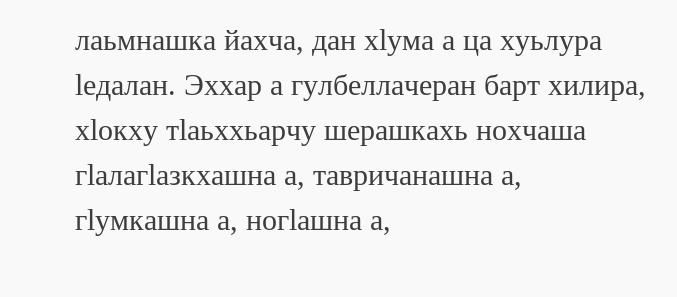лаьмнашка йахча, дан хӏума а ца хуьлура ӏедалан. Эххар а гулбеллачеран барт хилира, хӏокху тӏаьххьарчу шерашкахь нохчаша гӏалагӏазкхашна а, тавричанашна а, гӏумкашна а, ногӏашна а,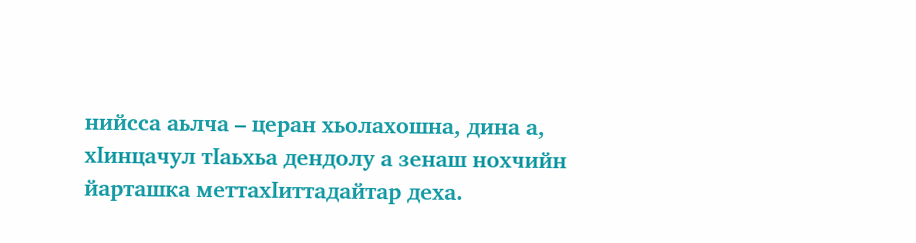нийсса аьлча – церан хьолахошна, дина а, хӏинцачул тӏаьхьа дендолу а зенаш нохчийн йарташка меттахӏиттадайтар деха.